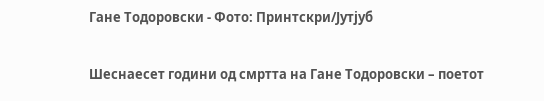Гане Тодоровски - Фото: Принтскри/Јутјуб

Шеснаесет години од смртта на Гане Тодоровски – поетот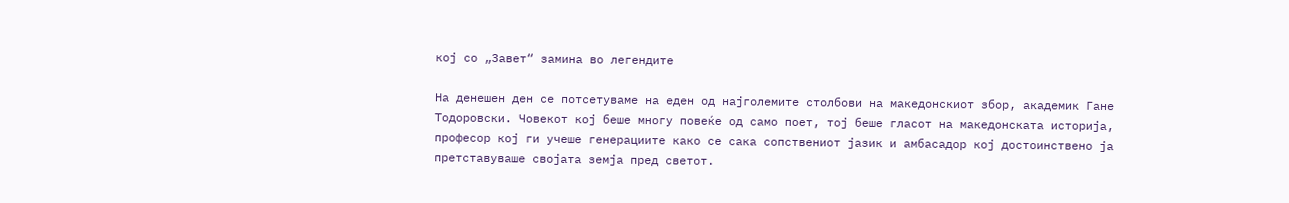кој со „Завет“ замина во легендите

На денешен ден се потсетуваме на еден од најголемите столбови на македонскиот збор, академик Гане Тодоровски. Човекот кој беше многу повеќе од само поет, тој беше гласот на македонската историја, професор кој ги учеше генерациите како се сака сопствениот јазик и амбасадор кој достоинствено ја претставуваше својата земја пред светот.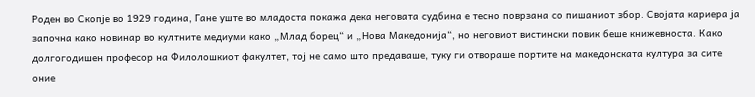Роден во Скопје во 1929 година, Гане уште во младоста покажа дека неговата судбина е тесно поврзана со пишаниот збор. Својата кариера ја започна како новинар во култните медиуми како „Млад борец“ и „Нова Македонија“, но неговиот вистински повик беше книжевноста. Како долгогодишен професор на Филолошкиот факултет, тој не само што предаваше, туку ги отвораше портите на македонската култура за сите оние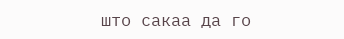што сакаа да го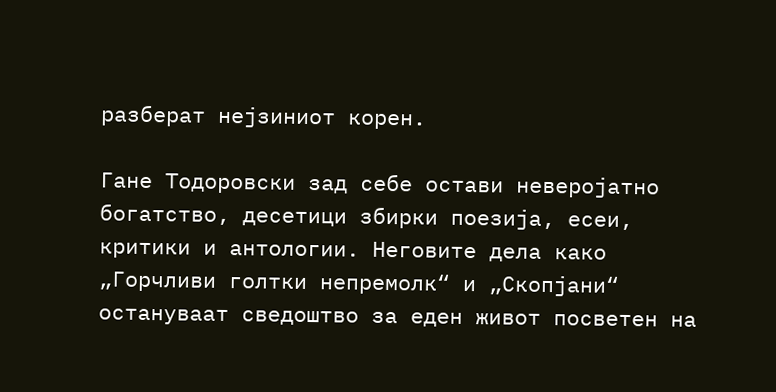разберат нејзиниот корен.

Гане Тодоровски зад себе остави неверојатно богатство, десетици збирки поезија, есеи, критики и антологии. Неговите дела како „Горчливи голтки непремолк“ и „Скопјани“ остануваат сведоштво за еден живот посветен на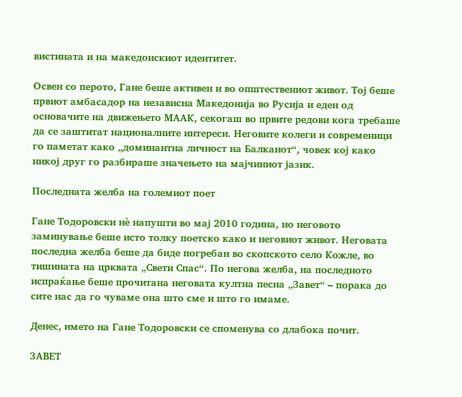вистината и на македонскиот идентитет.

Освен со перото, Гане беше активен и во општествениот живот. Тој беше првиот амбасадор на независна Македонија во Русија и еден од основачите на движењето МААК, секогаш во првите редови кога требаше да се заштитат националните интереси. Неговите колеги и современици го паметат како „доминантна личност на Балканот“, човек кој како никој друг го разбираше значењето на мајчиниот јазик.

Последната желба на големиот поет

Гане Тодоровски нè напушти во мај 2010 година, но неговото заминување беше исто толку поетско како и неговиот живот. Неговата последна желба беше да биде погребан во скопското село Кожле, во тишината на црквата „Свети Спас“. По негова желба, на последното испраќање беше прочитана неговата култна песна „Завет“ – порака до сите нас да го чуваме она што сме и што го имаме.

Денес, името на Гане Тодоровски се споменува со длабока почит.

ЗАВЕТ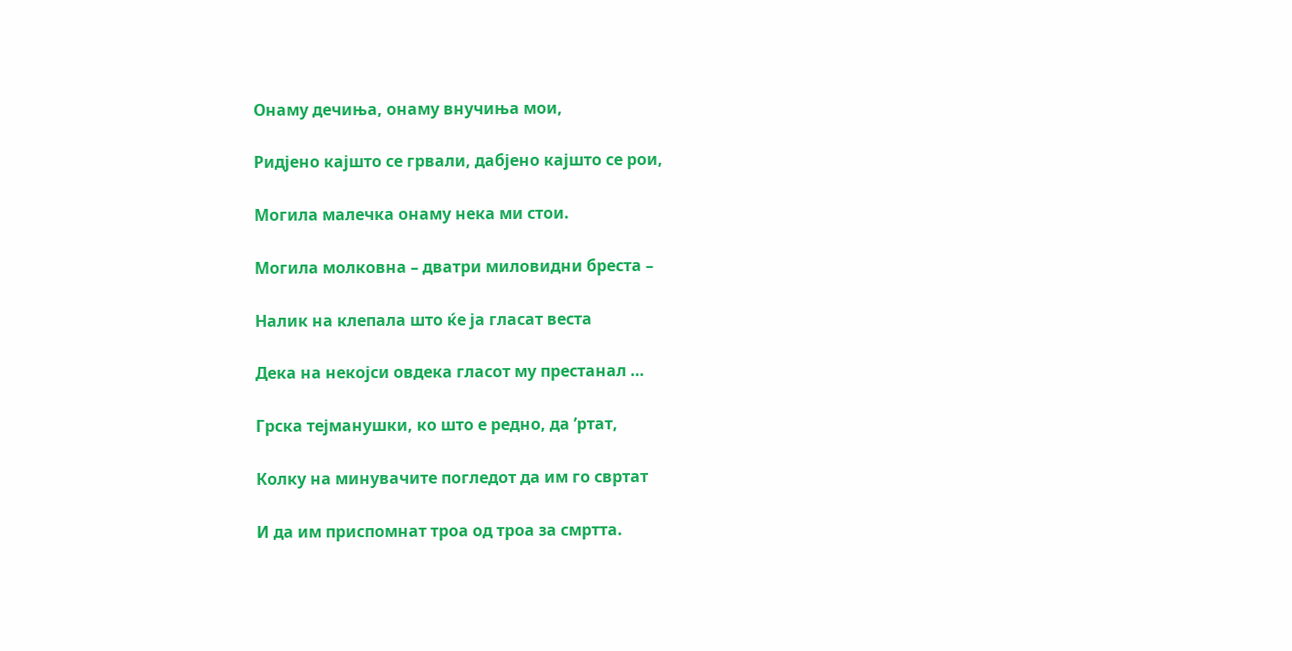Онаму дечиња, онаму внучиња мои,

Ридјено кајшто се грвали, дабјено кајшто се рои,

Могила малечка онаму нека ми стои.

Могила молковна – дватри миловидни бреста –

Налик на клепала што ќе ја гласат веста

Дека на некојси овдека гласот му престанал …

Грска тејманушки, ко што е редно, да ’ртат,

Колку на минувачите погледот да им го свртат

И да им приспомнат троа од троа за смртта.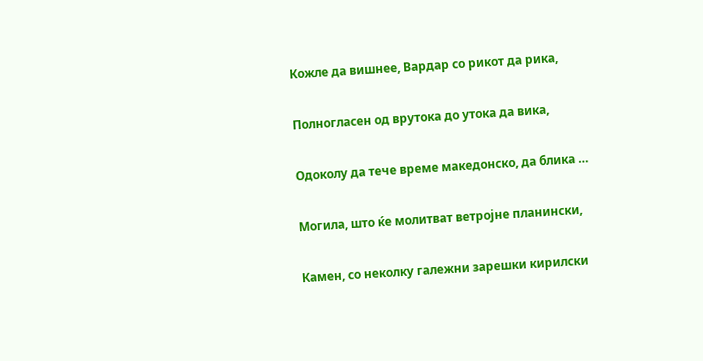Кожле да вишнее, Вардар со рикот да рика,

Полногласен од врутока до утока да вика,

Одоколу да тече време македонско, да блика …

Могила, што ќе молитват ветројне планински,

Камен, со неколку галежни зарешки кирилски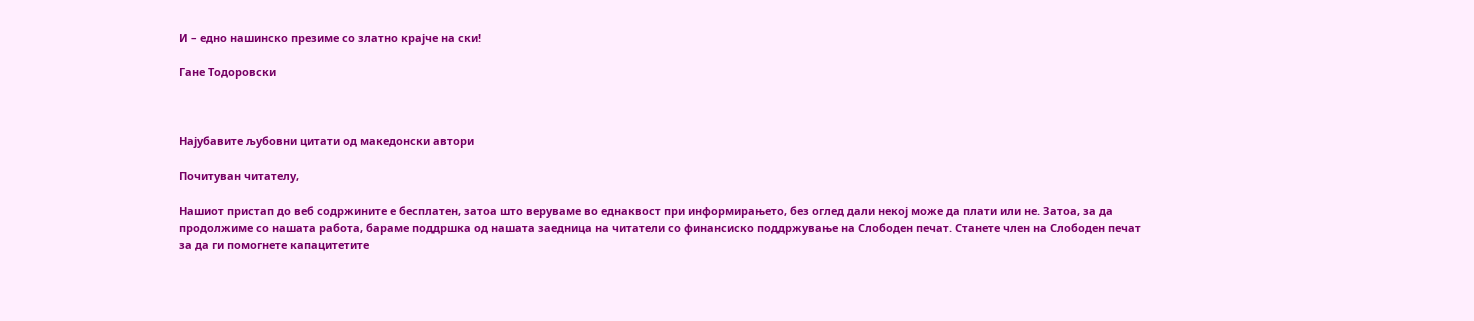И – едно нашинско презиме со златно крајче на ски!

Гане Тодоровски



Најубавите љубовни цитати од македонски автори

Почитуван читателу,

Нашиот пристап до веб содржините е бесплатен, затоа што веруваме во еднаквост при информирањето, без оглед дали некој може да плати или не. Затоа, за да продолжиме со нашата работа, бараме поддршка од нашата заедница на читатели со финансиско поддржување на Слободен печат. Станете член на Слободен печат за да ги помогнете капацитетите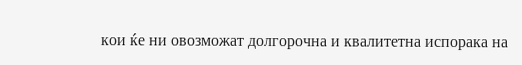кои ќе ни овозможат долгорочна и квалитетна испорака на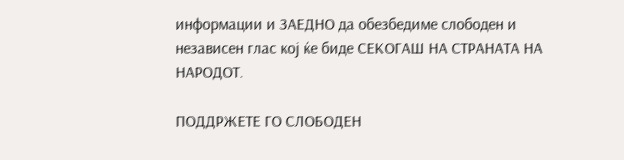информации и ЗАЕДНО да обезбедиме слободен и независен глас кој ќе биде СЕКОГАШ НА СТРАНАТА НА НАРОДОТ.

ПОДДРЖЕТЕ ГО СЛОБОДЕН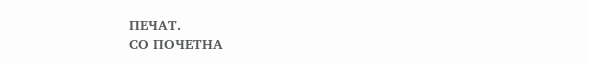ПЕЧАТ.
СО ПОЧЕТНА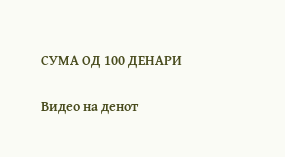СУМА ОД 100 ДЕНАРИ

Видео на денот